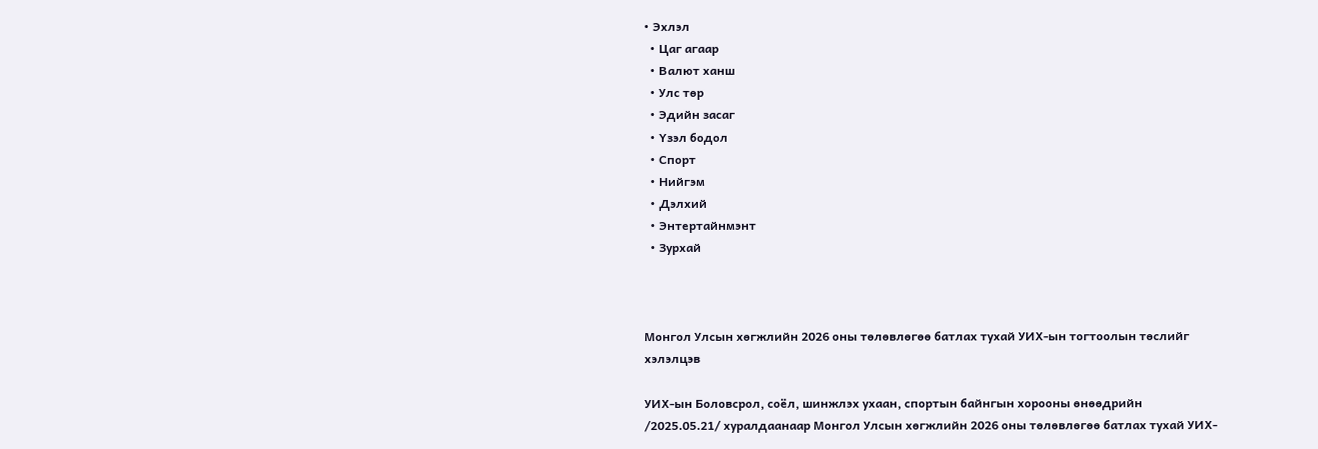• Эхлэл
  • Цаг агаар
  • Валют ханш
  • Улс төр
  • Эдийн засаг
  • Үзэл бодол
  • Спорт
  • Нийгэм
  • Дэлхий
  • Энтертайнмэнт
  • Зурхай



Монгол Улсын хөгжлийн 2026 оны төлөвлөгөө батлах тухай УИХ-ын тогтоолын төслийг хэлэлцэв

УИХ-ын Боловсрол, соёл, шинжлэх ухаан, спортын байнгын хорооны өнөөдрийн /2025.05.21/ хуралдаанаар Монгол Улсын хөгжлийн 2026 оны төлөвлөгөө батлах тухай УИХ-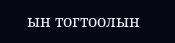ын тогтоолын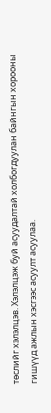төслийг хэлэлцэв. Хэлэлцэж буй асуудалтай холбогдуулан байнгын хорооны гишүүд ажлын хэсгээс асуулт асуулаа.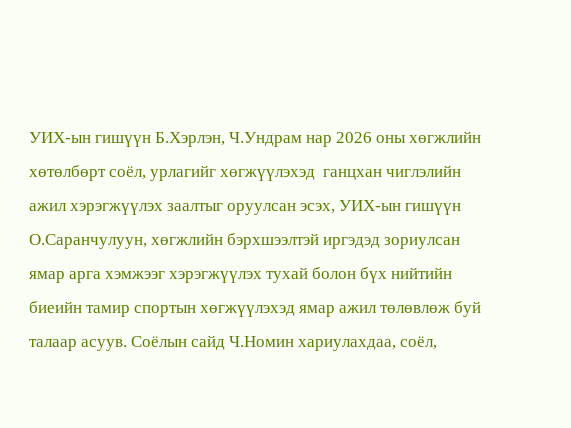УИХ-ын гишүүн Б.Хэрлэн, Ч.Ундрам нар 2026 оны хөгжлийн хөтөлбөрт соёл, урлагийг хөгжүүлэхэд  ганцхан чиглэлийн ажил хэрэгжүүлэх заалтыг оруулсан эсэх, УИХ-ын гишүүн О.Саранчулуун, хөгжлийн бэрхшээлтэй иргэдэд зориулсан ямар арга хэмжээг хэрэгжүүлэх тухай болон бүх нийтийн биеийн тамир спортын хөгжүүлэхэд ямар ажил төлөвлөж буй талаар асуув. Соёлын сайд Ч.Номин хариулахдаа, соёл,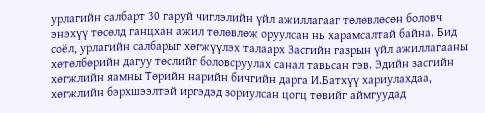урлагийн салбарт 30 гаруй чиглэлийн үйл ажиллагааг төлөвлөсөн боловч энэхүү төсөлд ганцхан ажил төлөвлөж оруулсан нь харамсалтай байна. Бид соёл, урлагийн салбарыг хөгжүүлэх талаарх Засгийн газрын үйл ажиллагааны хөтөлбөрийн дагуу төслийг боловсруулах санал тавьсан гэв. Эдийн засгийн хөгжлийн яамны Төрийн нарийн бичгийн дарга И.Батхүү хариулахдаа, хөгжлийн бэрхшээлтэй иргэдэд зориулсан цогц төвийг аймгуудад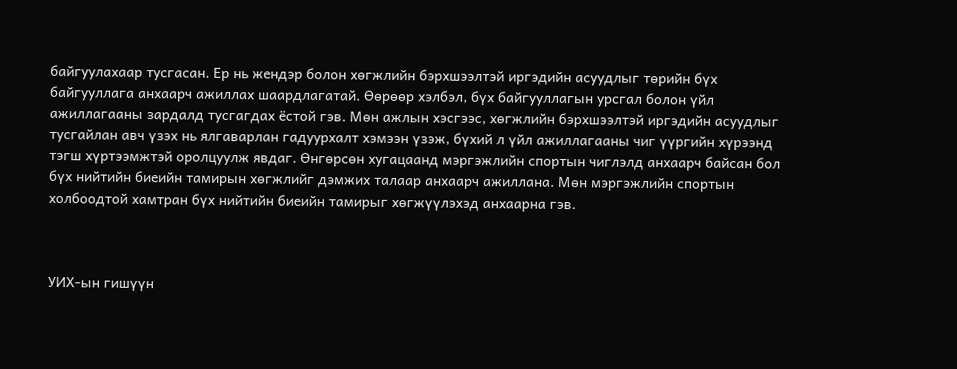байгуулахаар тусгасан. Ер нь жендэр болон хөгжлийн бэрхшээлтэй иргэдийн асуудлыг төрийн бүх байгууллага анхаарч ажиллах шаардлагатай. Өөрөөр хэлбэл, бүх байгууллагын урсгал болон үйл ажиллагааны зардалд тусгагдах ёстой гэв. Мөн ажлын хэсгээс, хөгжлийн бэрхшээлтэй иргэдийн асуудлыг тусгайлан авч үзэх нь ялгаварлан гадуурхалт хэмээн үзэж, бүхий л үйл ажиллагааны чиг үүргийн хүрээнд тэгш хүртээмжтэй оролцуулж явдаг. Өнгөрсөн хугацаанд мэргэжлийн спортын чиглэлд анхаарч байсан бол бүх нийтийн биеийн тамирын хөгжлийг дэмжих талаар анхаарч ажиллана. Мөн мэргэжлийн спортын холбоодтой хамтран бүх нийтийн биеийн тамирыг хөгжүүлэхэд анхаарна гэв.



УИХ-ын гишүүн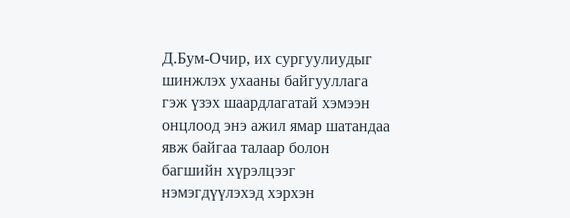Д.Бум-Очир, их сургуулиудыг шинжлэх ухааны байгууллага гэж үзэх шаардлагатай хэмээн онцлоод энэ ажил ямар шатандаа явж байгаа талаар болон багшийн хүрэлцээг нэмэгдүүлэхэд хэрхэн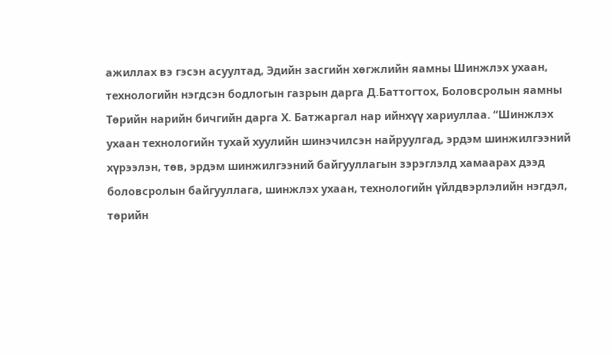ажиллах вэ гэсэн асуултад, Эдийн засгийн хөгжлийн яамны Шинжлэх ухаан, технологийн нэгдсэн бодлогын газрын дарга Д.Баттогтох, Боловсролын яамны Төрийн нарийн бичгийн дарга Х. Батжаргал нар ийнхүү хариуллаа. “Шинжлэх ухаан технологийн тухай хуулийн шинэчилсэн найруулгад, эрдэм шинжилгээний хүрээлэн, төв, эрдэм шинжилгээний байгууллагын зэрэглэлд хамаарах дээд боловсролын байгууллага, шинжлэх ухаан, технологийн үйлдвэрлэлийн нэгдэл, төрийн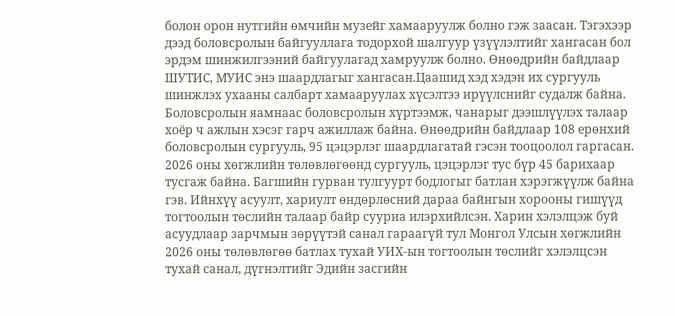болон орон нутгийн өмчийн музейг хамааруулж болно гэж заасан. Тэгэхээр дээд боловсролын байгууллага тодорхой шалгуур үзүүлэлтийг хангасан бол эрдэм шинжилгээний байгуулагад хамруулж болно. Өнөөдрийн байдлаар ШУТИС, МУИС энэ шаардлагыг хангасан.Цаашид хэд хэдэн их сургууль шинжлэх ухааны салбарт хамааруулах хүсэлтээ ирүүлснийг судалж байна. Боловсролын яамнаас боловсролын хүртээмж, чанарыг дээшлүүлэх талаар хоёр ч ажлын хэсэг гарч ажиллаж байна. Өнөөдрийн байдлаар 108 ерөнхий боловсролын сургууль, 95 цэцэрлэг шаардлагатай гэсэн тооцоолол гаргасан. 2026 оны хөгжлийн төлөвлөгөөнд сургууль, цэцэрлэг тус бүр 45 барихаар тусгаж байна. Багшийн гурван тулгуурт бодлогыг батлан хэрэгжүүлж байна гэв. Ийнхүү асуулт, хариулт өндөрлөсний дараа байнгын хорооны гишүүд тогтоолын төслийн талаар байр сууриа илэрхийлсэн. Харин хэлэлцэж буй асуудлаар зарчмын зөрүүтэй санал гараагүй тул Монгол Улсын хөгжлийн 2026 оны төлөвлөгөө батлах тухай УИХ-ын тогтоолын төслийг хэлэлцсэн тухай санал, дүгнэлтийг Эдийн засгийн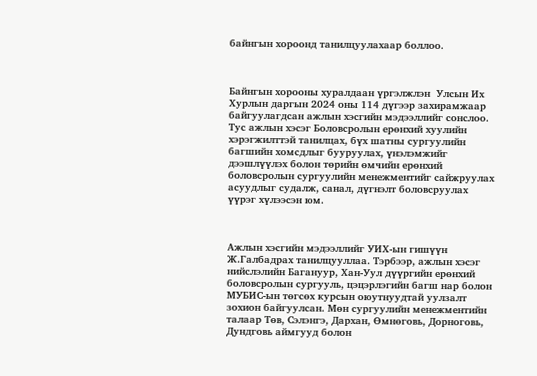байнгын хороонд танилцуулахаар боллоо.



Байнгын хорооны хуралдаан үргэлжлэн  Улсын Их Хурлын даргын 2024 оны 114 дүгээр захирамжаар байгуулагдсан ажлын хэсгийн мэдээллийг сонслоо. Тус ажлын хэсэг Боловсролын ерөнхий хуулийн хэрэгжилттэй танилцах, бүх шатны сургуулийн багшийн хомсдлыг бууруулах, үнэлэмжийг дээшлүүлэх болон төрийн өмчийн ерөнхий боловсролын сургуулийн менежментийг сайжруулах асуудлыг судалж, санал, дүгнэлт боловсруулах үүрэг хүлээсэн юм.



Ажлын хэсгийн мэдээллийг УИХ-ын гишүүн Ж.Галбадрах танилцууллаа. Тэрбээр, ажлын хэсэг нийслэлийн Багануур, Хан-Уул дүүргийн ерөнхий боловсролын сургууль, цэцэрлэгийн багш нар болон МУБИС-ын төгсөх курсын оюутнуудтай уулзалт зохион байгуулсан. Мөн сургуулийн менежментийн талаар Төв, Сэлэнгэ, Дархан, Өмнөговь, Дорноговь, Дундговь аймгууд болон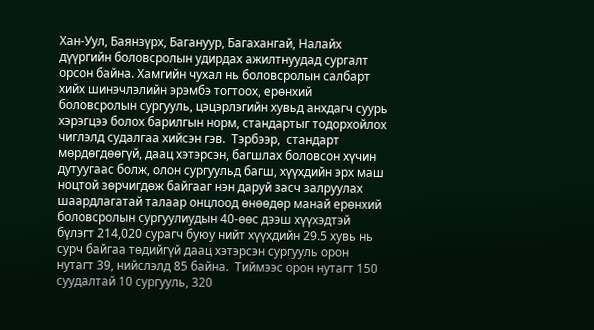Хан-Уул, Баянзүрх, Багануур, Багахангай, Налайх дүүргийн боловсролын удирдах ажилтнуудад сургалт орсон байна. Хамгийн чухал нь боловсролын салбарт хийх шинэчлэлийн эрэмбэ тогтоох, ерөнхий боловсролын сургууль, цэцэрлэгийн хувьд анхдагч суурь хэрэгцээ болох барилгын норм, стандартыг тодорхойлох чиглэлд судалгаа хийсэн гэв.  Тэрбээр,  стандарт мөрдөгдөөгүй, даац хэтэрсэн, багшлах боловсон хүчин дутуугаас болж, олон сургуульд багш, хүүхдийн эрх маш ноцтой зөрчигдөж байгааг нэн даруй засч залруулах шаардлагатай талаар онцлоод өнөөдөр манай ерөнхий боловсролын сургуулиудын 40-өөс дээш хүүхэдтэй бүлэгт 214,020 сурагч буюу нийт хүүхдийн 29.5 хувь нь сурч байгаа төдийгүй даац хэтэрсэн сургууль орон нутагт 39, нийслэлд 85 байна.  Тиймээс орон нутагт 150 суудалтай 10 сургууль, 320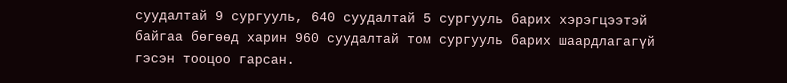суудалтай 9 сургууль, 640 суудалтай 5 сургууль барих хэрэгцээтэй байгаа бөгөөд харин 960 суудалтай том сургууль барих шаардлагагүй гэсэн тооцоо гарсан.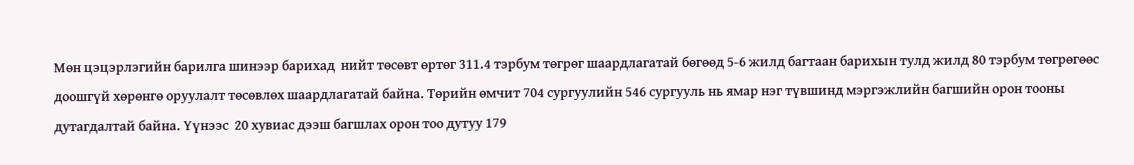Мөн цэцэрлэгийн барилга шинээр барихад  нийт төсөвт өртөг 311.4 тэрбум төгрөг шаардлагатай бөгөөд 5-6 жилд багтаан барихын тулд жилд 80 тэрбум төгрөгөөс доошгүй хөрөнгө оруулалт төсөвлөх шаардлагатай байна. Төрийн өмчит 704 сургуулийн 546 сургууль нь ямар нэг түвшинд мэргэжлийн багшийн орон тооны дутагдалтай байна. Үүнээс  20 хувиас дээш багшлах орон тоо дутуу 179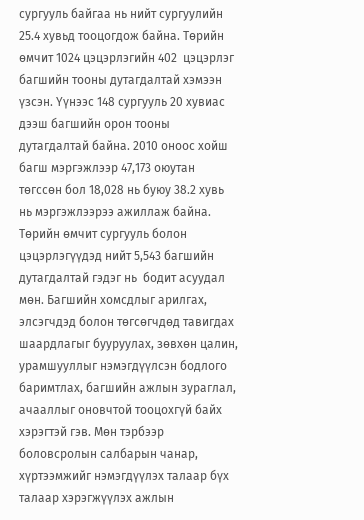сургууль байгаа нь нийт сургуулийн  25.4 хувьд тооцогдож байна. Төрийн өмчит 1024 цэцэрлэгийн 402  цэцэрлэг багшийн тооны дутагдалтай хэмээн үзсэн. Үүнээс 148 сургууль 20 хувиас дээш багшийн орон тооны дутагдалтай байна. 2010 оноос хойш багш мэргэжлээр 47,173 оюутан төгссөн бол 18,028 нь буюу 38.2 хувь нь мэргэжлээрээ ажиллаж байна. Төрийн өмчит сургууль болон цэцэрлэгүүдэд нийт 5,543 багшийн дутагдалтай гэдэг нь  бодит асуудал мөн. Багшийн хомсдлыг арилгах, элсэгчдэд болон төгсөгчдөд тавигдах шаардлагыг бууруулах, зөвхөн цалин, урамшууллыг нэмэгдүүлсэн бодлого баримтлах, багшийн ажлын зураглал, ачааллыг оновчтой тооцохгүй байх хэрэгтэй гэв. Мөн тэрбээр боловсролын салбарын чанар, хүртээмжийг нэмэгдүүлэх талаар бүх талаар хэрэгжүүлэх ажлын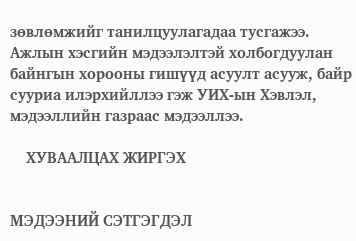зөвлөмжийг танилцуулагадаа тусгажээ.  Ажлын хэсгийн мэдээлэлтэй холбогдуулан байнгын хорооны гишүүд асуулт асууж, байр сууриа илэрхийллээ гэж УИХ-ын Хэвлэл, мэдээллийн газраас мэдээллээ.

    ХУВААЛЦАХ ЖИРГЭХ


МЭДЭЭНИЙ СЭТГЭГДЭЛ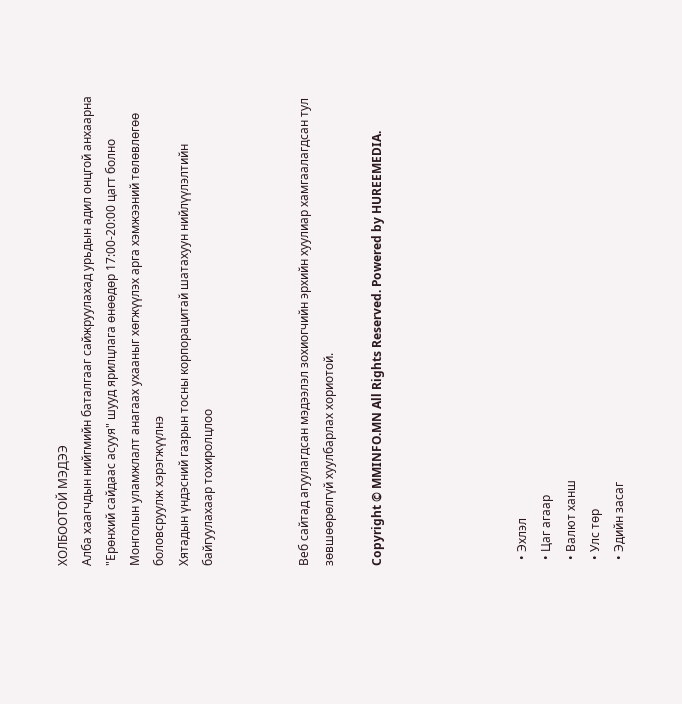ХОЛБООТОЙ МЭДЭЭ
Алба хаагчдын нийгмийн баталгааг сайжруулахад урьдын адил онцгой анхаарна
"Ерөнхий сайдаас асууя" шууд ярилцлага өнөөдөр 17:00-20:00 цагт болно
Монголын уламжлалт анагаах ухааныг хөгжүүлэх арга хэмжээний төлөвлөгөө боловсруулж хэрэгжүүлнэ
Хятадын үндэсний газрын тосны корпорацитай шатахуун нийлүүлэлтийн байгуулахаар тохиролцлоо



Веб сайтад агуулагдсан мэдээлэл зохиогчийн эрхийн хуулиар хамгаалагдсан тул зөвшөөрөлгүй хуулбарлах хориотой.

Copyright © MMINFO.MN All Rights Reserved. Powered by HUREEMEDIA.





  • Эхлэл
  • Цаг агаар
  • Валют ханш
  • Улс төр
  • Эдийн засаг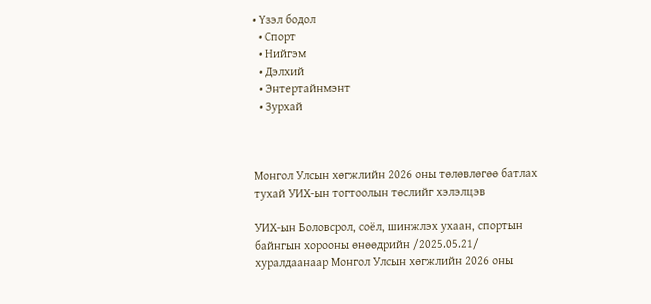• Үзэл бодол
  • Спорт
  • Нийгэм
  • Дэлхий
  • Энтертайнмэнт
  • Зурхай



Монгол Улсын хөгжлийн 2026 оны төлөвлөгөө батлах тухай УИХ-ын тогтоолын төслийг хэлэлцэв

УИХ-ын Боловсрол, соёл, шинжлэх ухаан, спортын байнгын хорооны өнөөдрийн /2025.05.21/ хуралдаанаар Монгол Улсын хөгжлийн 2026 оны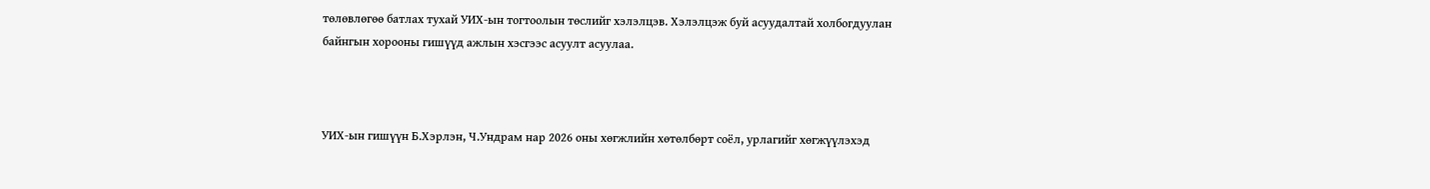төлөвлөгөө батлах тухай УИХ-ын тогтоолын төслийг хэлэлцэв. Хэлэлцэж буй асуудалтай холбогдуулан байнгын хорооны гишүүд ажлын хэсгээс асуулт асуулаа.



УИХ-ын гишүүн Б.Хэрлэн, Ч.Ундрам нар 2026 оны хөгжлийн хөтөлбөрт соёл, урлагийг хөгжүүлэхэд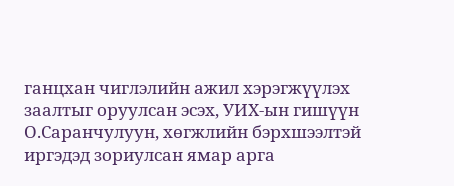ганцхан чиглэлийн ажил хэрэгжүүлэх заалтыг оруулсан эсэх, УИХ-ын гишүүн О.Саранчулуун, хөгжлийн бэрхшээлтэй иргэдэд зориулсан ямар арга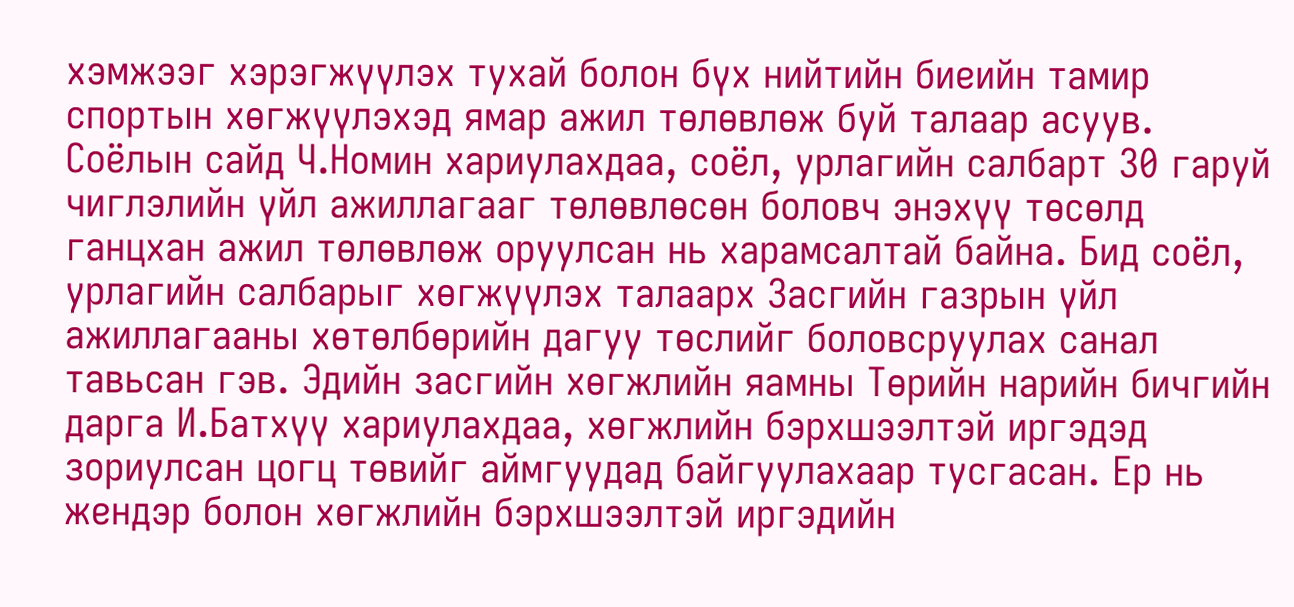хэмжээг хэрэгжүүлэх тухай болон бүх нийтийн биеийн тамир спортын хөгжүүлэхэд ямар ажил төлөвлөж буй талаар асуув. Соёлын сайд Ч.Номин хариулахдаа, соёл, урлагийн салбарт 30 гаруй чиглэлийн үйл ажиллагааг төлөвлөсөн боловч энэхүү төсөлд ганцхан ажил төлөвлөж оруулсан нь харамсалтай байна. Бид соёл, урлагийн салбарыг хөгжүүлэх талаарх Засгийн газрын үйл ажиллагааны хөтөлбөрийн дагуу төслийг боловсруулах санал тавьсан гэв. Эдийн засгийн хөгжлийн яамны Төрийн нарийн бичгийн дарга И.Батхүү хариулахдаа, хөгжлийн бэрхшээлтэй иргэдэд зориулсан цогц төвийг аймгуудад байгуулахаар тусгасан. Ер нь жендэр болон хөгжлийн бэрхшээлтэй иргэдийн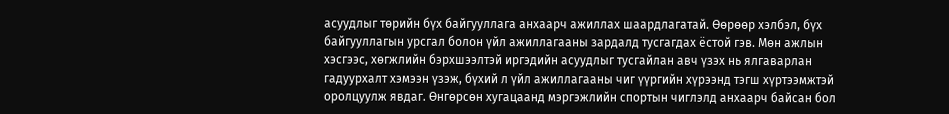асуудлыг төрийн бүх байгууллага анхаарч ажиллах шаардлагатай. Өөрөөр хэлбэл, бүх байгууллагын урсгал болон үйл ажиллагааны зардалд тусгагдах ёстой гэв. Мөн ажлын хэсгээс, хөгжлийн бэрхшээлтэй иргэдийн асуудлыг тусгайлан авч үзэх нь ялгаварлан гадуурхалт хэмээн үзэж, бүхий л үйл ажиллагааны чиг үүргийн хүрээнд тэгш хүртээмжтэй оролцуулж явдаг. Өнгөрсөн хугацаанд мэргэжлийн спортын чиглэлд анхаарч байсан бол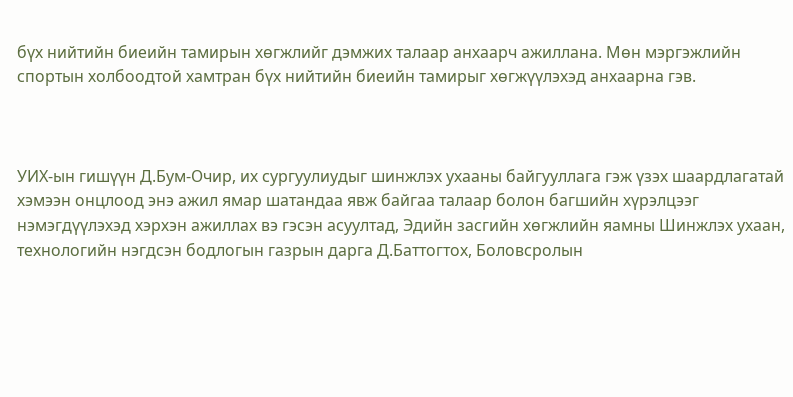бүх нийтийн биеийн тамирын хөгжлийг дэмжих талаар анхаарч ажиллана. Мөн мэргэжлийн спортын холбоодтой хамтран бүх нийтийн биеийн тамирыг хөгжүүлэхэд анхаарна гэв.



УИХ-ын гишүүн Д.Бум-Очир, их сургуулиудыг шинжлэх ухааны байгууллага гэж үзэх шаардлагатай хэмээн онцлоод энэ ажил ямар шатандаа явж байгаа талаар болон багшийн хүрэлцээг нэмэгдүүлэхэд хэрхэн ажиллах вэ гэсэн асуултад, Эдийн засгийн хөгжлийн яамны Шинжлэх ухаан, технологийн нэгдсэн бодлогын газрын дарга Д.Баттогтох, Боловсролын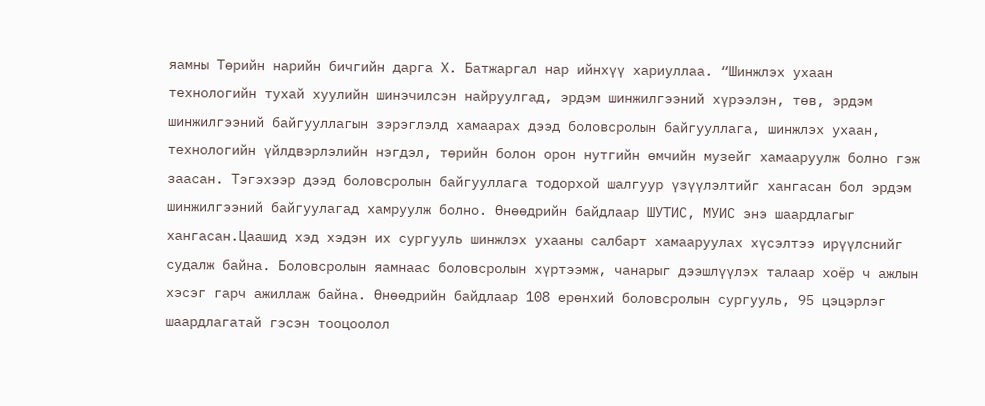яамны Төрийн нарийн бичгийн дарга Х. Батжаргал нар ийнхүү хариуллаа. “Шинжлэх ухаан технологийн тухай хуулийн шинэчилсэн найруулгад, эрдэм шинжилгээний хүрээлэн, төв, эрдэм шинжилгээний байгууллагын зэрэглэлд хамаарах дээд боловсролын байгууллага, шинжлэх ухаан, технологийн үйлдвэрлэлийн нэгдэл, төрийн болон орон нутгийн өмчийн музейг хамааруулж болно гэж заасан. Тэгэхээр дээд боловсролын байгууллага тодорхой шалгуур үзүүлэлтийг хангасан бол эрдэм шинжилгээний байгуулагад хамруулж болно. Өнөөдрийн байдлаар ШУТИС, МУИС энэ шаардлагыг хангасан.Цаашид хэд хэдэн их сургууль шинжлэх ухааны салбарт хамааруулах хүсэлтээ ирүүлснийг судалж байна. Боловсролын яамнаас боловсролын хүртээмж, чанарыг дээшлүүлэх талаар хоёр ч ажлын хэсэг гарч ажиллаж байна. Өнөөдрийн байдлаар 108 ерөнхий боловсролын сургууль, 95 цэцэрлэг шаардлагатай гэсэн тооцоолол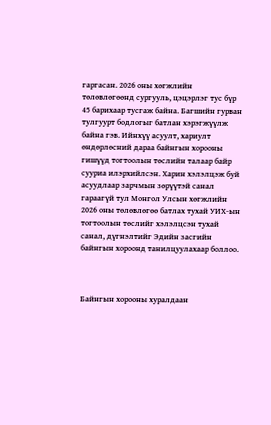гаргасан. 2026 оны хөгжлийн төлөвлөгөөнд сургууль, цэцэрлэг тус бүр 45 барихаар тусгаж байна. Багшийн гурван тулгуурт бодлогыг батлан хэрэгжүүлж байна гэв. Ийнхүү асуулт, хариулт өндөрлөсний дараа байнгын хорооны гишүүд тогтоолын төслийн талаар байр сууриа илэрхийлсэн. Харин хэлэлцэж буй асуудлаар зарчмын зөрүүтэй санал гараагүй тул Монгол Улсын хөгжлийн 2026 оны төлөвлөгөө батлах тухай УИХ-ын тогтоолын төслийг хэлэлцсэн тухай санал, дүгнэлтийг Эдийн засгийн байнгын хороонд танилцуулахаар боллоо.



Байнгын хорооны хуралдаан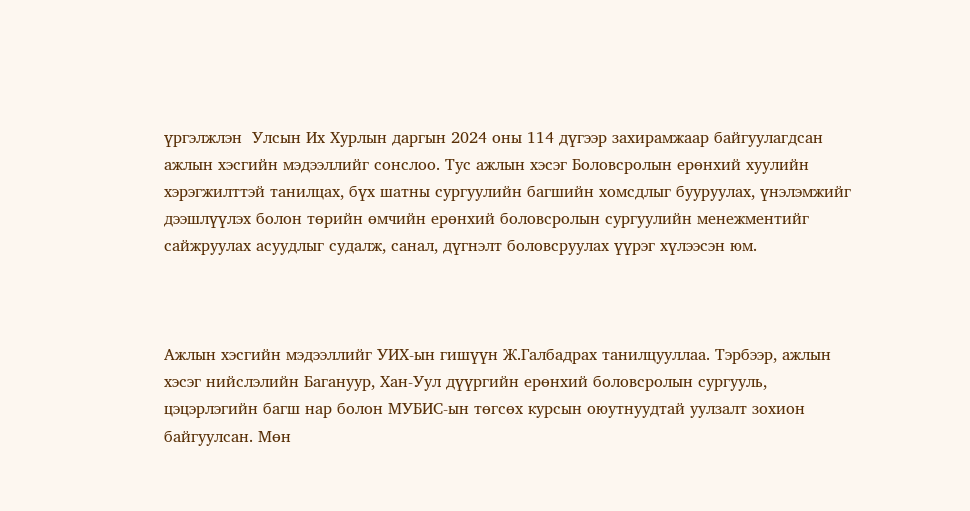үргэлжлэн  Улсын Их Хурлын даргын 2024 оны 114 дүгээр захирамжаар байгуулагдсан ажлын хэсгийн мэдээллийг сонслоо. Тус ажлын хэсэг Боловсролын ерөнхий хуулийн хэрэгжилттэй танилцах, бүх шатны сургуулийн багшийн хомсдлыг бууруулах, үнэлэмжийг дээшлүүлэх болон төрийн өмчийн ерөнхий боловсролын сургуулийн менежментийг сайжруулах асуудлыг судалж, санал, дүгнэлт боловсруулах үүрэг хүлээсэн юм.



Ажлын хэсгийн мэдээллийг УИХ-ын гишүүн Ж.Галбадрах танилцууллаа. Тэрбээр, ажлын хэсэг нийслэлийн Багануур, Хан-Уул дүүргийн ерөнхий боловсролын сургууль, цэцэрлэгийн багш нар болон МУБИС-ын төгсөх курсын оюутнуудтай уулзалт зохион байгуулсан. Мөн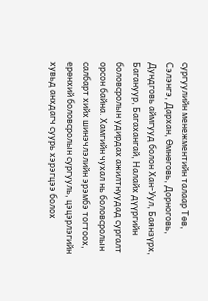сургуулийн менежментийн талаар Төв, Сэлэнгэ, Дархан, Өмнөговь, Дорноговь, Дундговь аймгууд болон Хан-Уул, Баянзүрх, Багануур, Багахангай, Налайх дүүргийн боловсролын удирдах ажилтнуудад сургалт орсон байна. Хамгийн чухал нь боловсролын салбарт хийх шинэчлэлийн эрэмбэ тогтоох, ерөнхий боловсролын сургууль, цэцэрлэгийн хувьд анхдагч суурь хэрэгцээ болох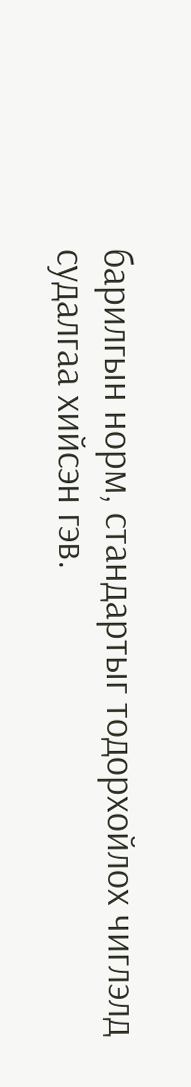барилгын норм, стандартыг тодорхойлох чиглэлд судалгаа хийсэн гэв.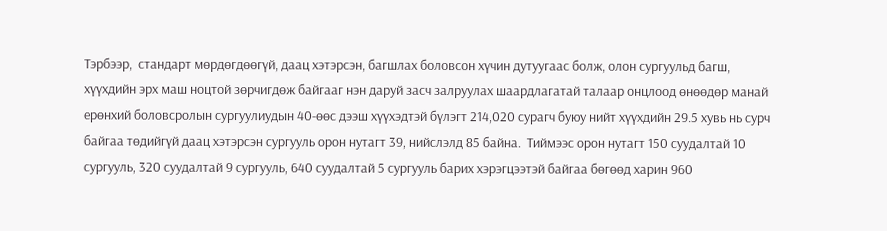Тэрбээр,  стандарт мөрдөгдөөгүй, даац хэтэрсэн, багшлах боловсон хүчин дутуугаас болж, олон сургуульд багш, хүүхдийн эрх маш ноцтой зөрчигдөж байгааг нэн даруй засч залруулах шаардлагатай талаар онцлоод өнөөдөр манай ерөнхий боловсролын сургуулиудын 40-өөс дээш хүүхэдтэй бүлэгт 214,020 сурагч буюу нийт хүүхдийн 29.5 хувь нь сурч байгаа төдийгүй даац хэтэрсэн сургууль орон нутагт 39, нийслэлд 85 байна.  Тиймээс орон нутагт 150 суудалтай 10 сургууль, 320 суудалтай 9 сургууль, 640 суудалтай 5 сургууль барих хэрэгцээтэй байгаа бөгөөд харин 960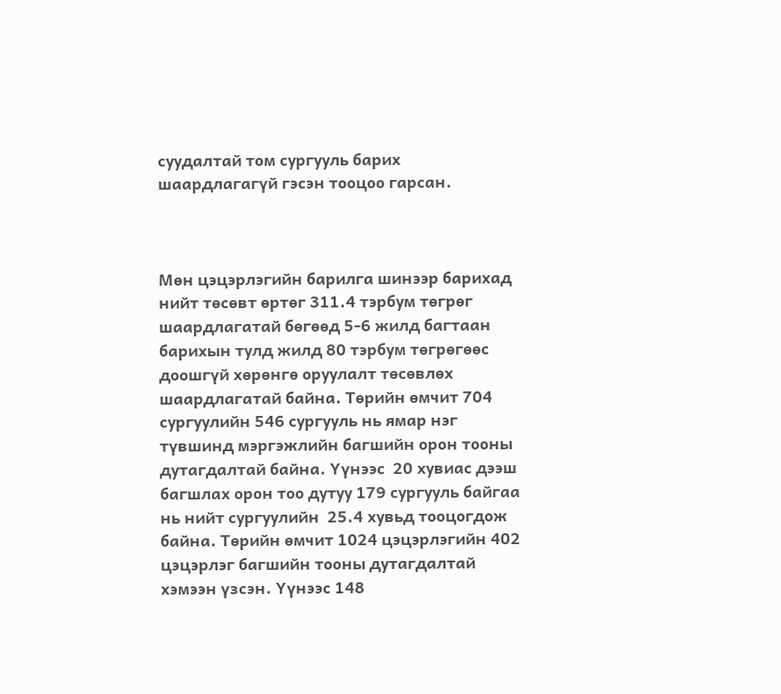суудалтай том сургууль барих шаардлагагүй гэсэн тооцоо гарсан.



Мөн цэцэрлэгийн барилга шинээр барихад  нийт төсөвт өртөг 311.4 тэрбум төгрөг шаардлагатай бөгөөд 5-6 жилд багтаан барихын тулд жилд 80 тэрбум төгрөгөөс доошгүй хөрөнгө оруулалт төсөвлөх шаардлагатай байна. Төрийн өмчит 704 сургуулийн 546 сургууль нь ямар нэг түвшинд мэргэжлийн багшийн орон тооны дутагдалтай байна. Үүнээс  20 хувиас дээш багшлах орон тоо дутуу 179 сургууль байгаа нь нийт сургуулийн  25.4 хувьд тооцогдож байна. Төрийн өмчит 1024 цэцэрлэгийн 402  цэцэрлэг багшийн тооны дутагдалтай хэмээн үзсэн. Үүнээс 148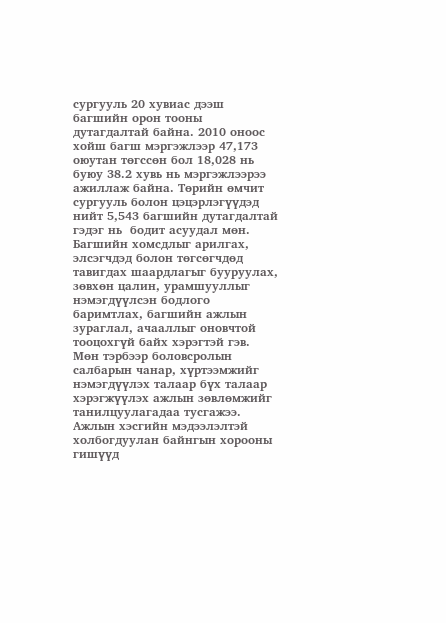сургууль 20 хувиас дээш багшийн орон тооны дутагдалтай байна. 2010 оноос хойш багш мэргэжлээр 47,173 оюутан төгссөн бол 18,028 нь буюу 38.2 хувь нь мэргэжлээрээ ажиллаж байна. Төрийн өмчит сургууль болон цэцэрлэгүүдэд нийт 5,543 багшийн дутагдалтай гэдэг нь  бодит асуудал мөн. Багшийн хомсдлыг арилгах, элсэгчдэд болон төгсөгчдөд тавигдах шаардлагыг бууруулах, зөвхөн цалин, урамшууллыг нэмэгдүүлсэн бодлого баримтлах, багшийн ажлын зураглал, ачааллыг оновчтой тооцохгүй байх хэрэгтэй гэв. Мөн тэрбээр боловсролын салбарын чанар, хүртээмжийг нэмэгдүүлэх талаар бүх талаар хэрэгжүүлэх ажлын зөвлөмжийг танилцуулагадаа тусгажээ.  Ажлын хэсгийн мэдээлэлтэй холбогдуулан байнгын хорооны гишүүд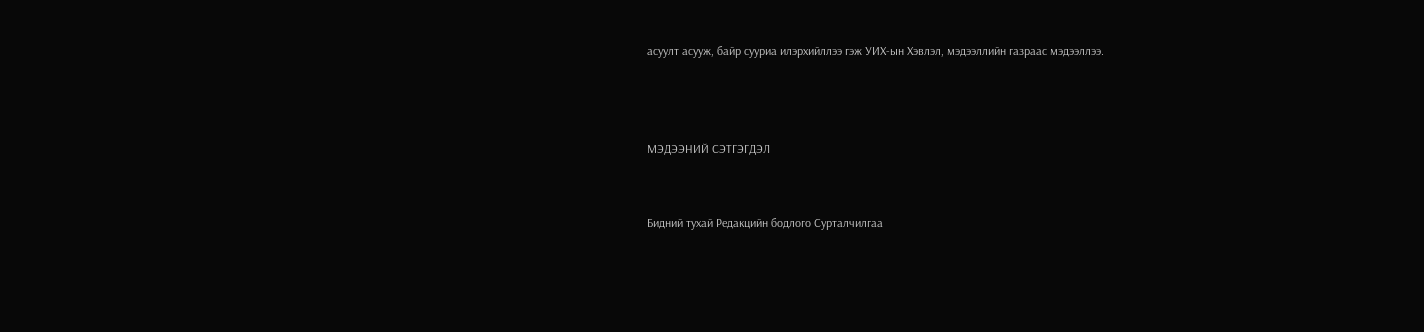асуулт асууж, байр сууриа илэрхийллээ гэж УИХ-ын Хэвлэл, мэдээллийн газраас мэдээллээ.



МЭДЭЭНИЙ СЭТГЭГДЭЛ


Бидний тухай Редакцийн бодлого Сурталчилгаа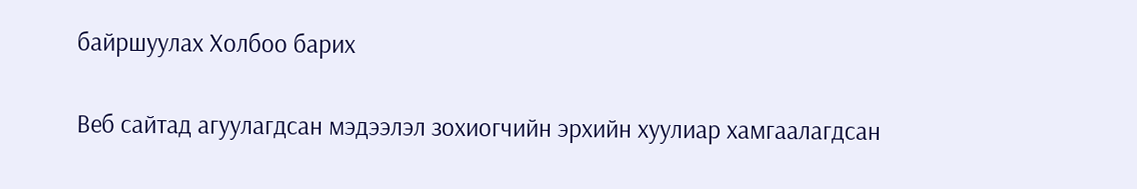байршуулах Холбоо барих

Веб сайтад агуулагдсан мэдээлэл зохиогчийн эрхийн хуулиар хамгаалагдсан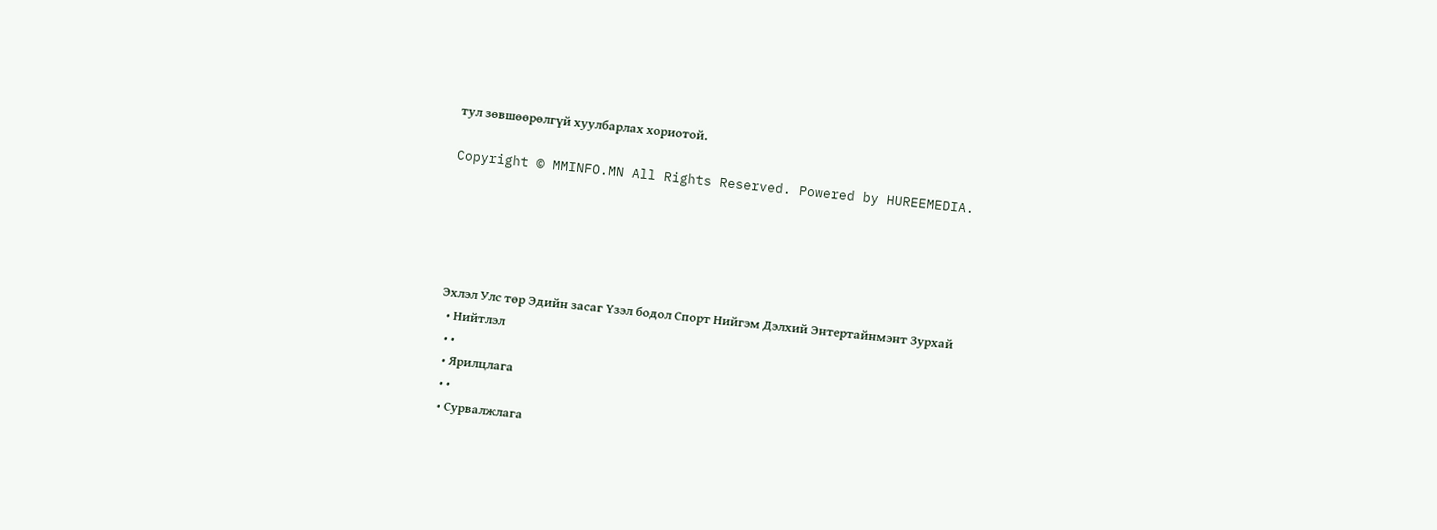тул зөвшөөрөлгүй хуулбарлах хориотой.

Copyright © MMINFO.MN All Rights Reserved. Powered by HUREEMEDIA.





Эхлэл Улс төр Эдийн засаг Үзэл бодол Спорт Нийгэм Дэлхий Энтертайнмэнт Зурхай
  • Нийтлэл
  • •
  • Ярилцлага
  • •
  • Сурвалжлага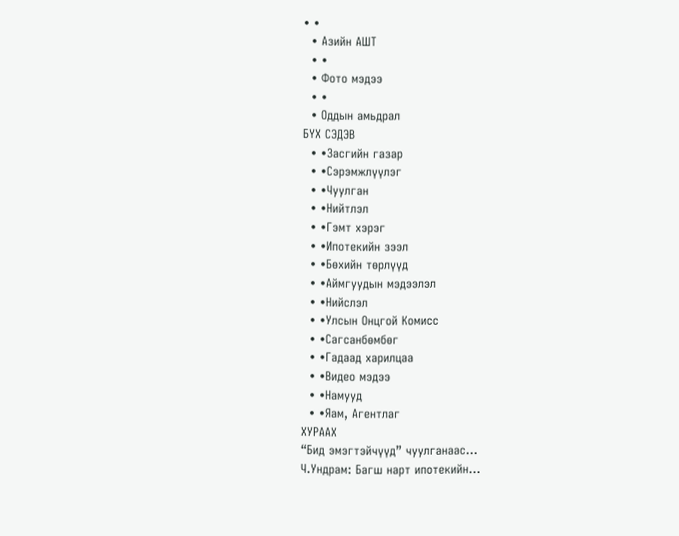• •
  • Азийн АШТ
  • •
  • Фото мэдээ
  • •
  • Оддын амьдрал
БҮХ СЭДЭВ
  • •Засгийн газар
  • •Сэрэмжлүүлэг
  • •Чуулган
  • •Нийтлэл
  • •Гэмт хэрэг
  • •Ипотекийн зээл
  • •Бөхийн төрлүүд
  • •Аймгуудын мэдээлэл
  • •Нийслэл
  • •Улсын Онцгой Комисс
  • •Сагсанбөмбөг
  • •Гадаад харилцаа
  • •Видео мэдээ
  • •Намууд
  • •Яам, Агентлаг
ХУРААХ
“Бид эмэгтэйчүүд” чуулганаас...
Ч.Ундрам: Багш нарт ипотекийн...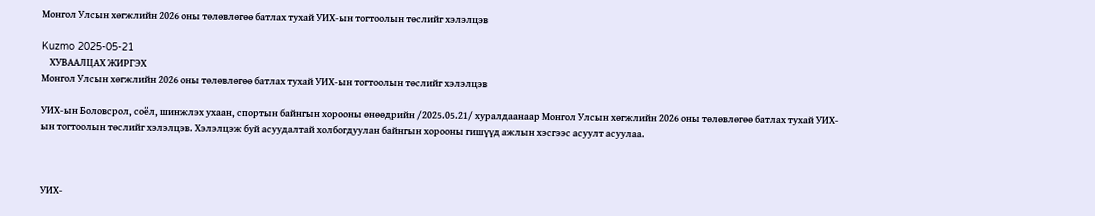Монгол Улсын хөгжлийн 2026 оны төлөвлөгөө батлах тухай УИХ-ын тогтоолын төслийг хэлэлцэв

Kuzmo 2025-05-21
    ХУВААЛЦАХ ЖИРГЭХ
Монгол Улсын хөгжлийн 2026 оны төлөвлөгөө батлах тухай УИХ-ын тогтоолын төслийг хэлэлцэв

УИХ-ын Боловсрол, соёл, шинжлэх ухаан, спортын байнгын хорооны өнөөдрийн /2025.05.21/ хуралдаанаар Монгол Улсын хөгжлийн 2026 оны төлөвлөгөө батлах тухай УИХ-ын тогтоолын төслийг хэлэлцэв. Хэлэлцэж буй асуудалтай холбогдуулан байнгын хорооны гишүүд ажлын хэсгээс асуулт асуулаа.



УИХ-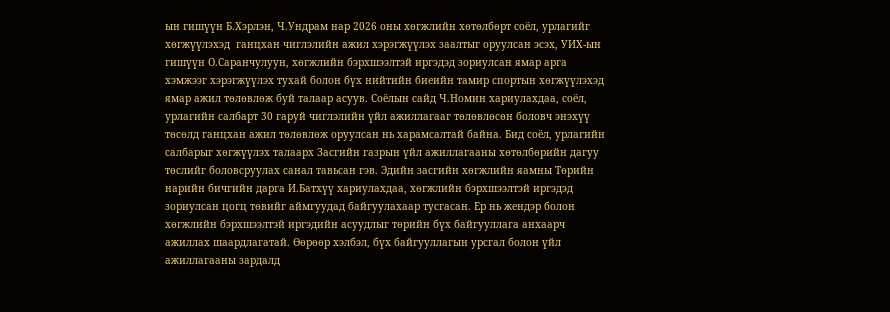ын гишүүн Б.Хэрлэн, Ч.Ундрам нар 2026 оны хөгжлийн хөтөлбөрт соёл, урлагийг хөгжүүлэхэд  ганцхан чиглэлийн ажил хэрэгжүүлэх заалтыг оруулсан эсэх, УИХ-ын гишүүн О.Саранчулуун, хөгжлийн бэрхшээлтэй иргэдэд зориулсан ямар арга хэмжээг хэрэгжүүлэх тухай болон бүх нийтийн биеийн тамир спортын хөгжүүлэхэд ямар ажил төлөвлөж буй талаар асуув. Соёлын сайд Ч.Номин хариулахдаа, соёл, урлагийн салбарт 30 гаруй чиглэлийн үйл ажиллагааг төлөвлөсөн боловч энэхүү төсөлд ганцхан ажил төлөвлөж оруулсан нь харамсалтай байна. Бид соёл, урлагийн салбарыг хөгжүүлэх талаарх Засгийн газрын үйл ажиллагааны хөтөлбөрийн дагуу төслийг боловсруулах санал тавьсан гэв. Эдийн засгийн хөгжлийн яамны Төрийн нарийн бичгийн дарга И.Батхүү хариулахдаа, хөгжлийн бэрхшээлтэй иргэдэд зориулсан цогц төвийг аймгуудад байгуулахаар тусгасан. Ер нь жендэр болон хөгжлийн бэрхшээлтэй иргэдийн асуудлыг төрийн бүх байгууллага анхаарч ажиллах шаардлагатай. Өөрөөр хэлбэл, бүх байгууллагын урсгал болон үйл ажиллагааны зардалд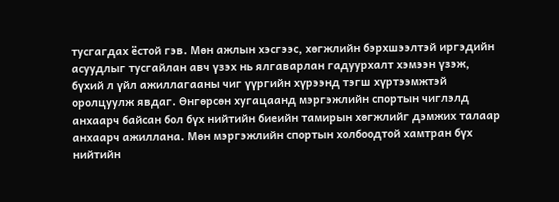тусгагдах ёстой гэв. Мөн ажлын хэсгээс, хөгжлийн бэрхшээлтэй иргэдийн асуудлыг тусгайлан авч үзэх нь ялгаварлан гадуурхалт хэмээн үзэж, бүхий л үйл ажиллагааны чиг үүргийн хүрээнд тэгш хүртээмжтэй оролцуулж явдаг. Өнгөрсөн хугацаанд мэргэжлийн спортын чиглэлд анхаарч байсан бол бүх нийтийн биеийн тамирын хөгжлийг дэмжих талаар анхаарч ажиллана. Мөн мэргэжлийн спортын холбоодтой хамтран бүх нийтийн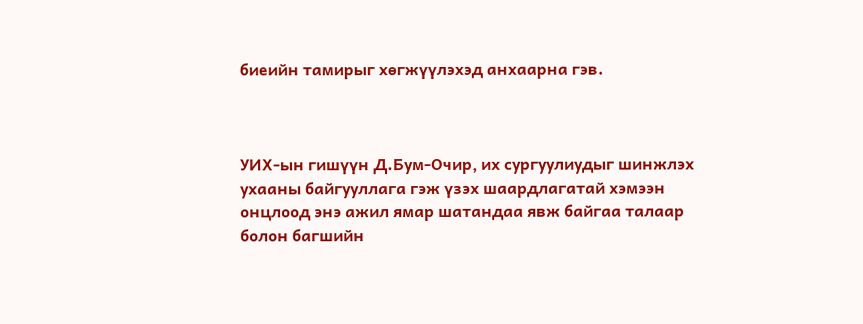биеийн тамирыг хөгжүүлэхэд анхаарна гэв.



УИХ-ын гишүүн Д.Бум-Очир, их сургуулиудыг шинжлэх ухааны байгууллага гэж үзэх шаардлагатай хэмээн онцлоод энэ ажил ямар шатандаа явж байгаа талаар болон багшийн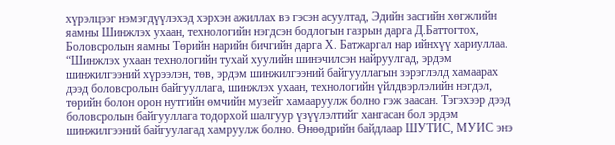хүрэлцээг нэмэгдүүлэхэд хэрхэн ажиллах вэ гэсэн асуултад, Эдийн засгийн хөгжлийн яамны Шинжлэх ухаан, технологийн нэгдсэн бодлогын газрын дарга Д.Баттогтох, Боловсролын яамны Төрийн нарийн бичгийн дарга Х. Батжаргал нар ийнхүү хариуллаа. “Шинжлэх ухаан технологийн тухай хуулийн шинэчилсэн найруулгад, эрдэм шинжилгээний хүрээлэн, төв, эрдэм шинжилгээний байгууллагын зэрэглэлд хамаарах дээд боловсролын байгууллага, шинжлэх ухаан, технологийн үйлдвэрлэлийн нэгдэл, төрийн болон орон нутгийн өмчийн музейг хамааруулж болно гэж заасан. Тэгэхээр дээд боловсролын байгууллага тодорхой шалгуур үзүүлэлтийг хангасан бол эрдэм шинжилгээний байгуулагад хамруулж болно. Өнөөдрийн байдлаар ШУТИС, МУИС энэ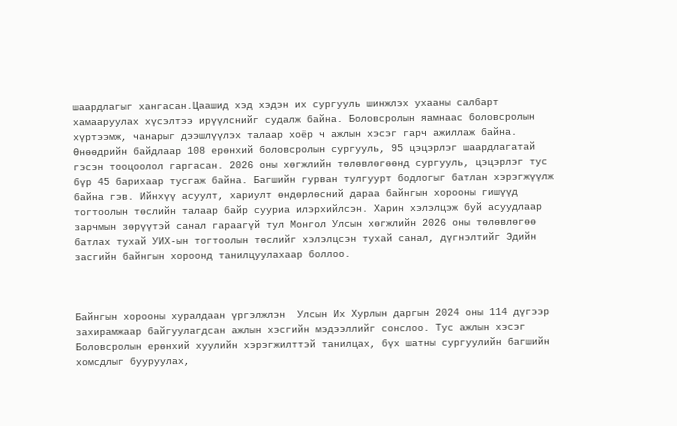шаардлагыг хангасан.Цаашид хэд хэдэн их сургууль шинжлэх ухааны салбарт хамааруулах хүсэлтээ ирүүлснийг судалж байна. Боловсролын яамнаас боловсролын хүртээмж, чанарыг дээшлүүлэх талаар хоёр ч ажлын хэсэг гарч ажиллаж байна. Өнөөдрийн байдлаар 108 ерөнхий боловсролын сургууль, 95 цэцэрлэг шаардлагатай гэсэн тооцоолол гаргасан. 2026 оны хөгжлийн төлөвлөгөөнд сургууль, цэцэрлэг тус бүр 45 барихаар тусгаж байна. Багшийн гурван тулгуурт бодлогыг батлан хэрэгжүүлж байна гэв. Ийнхүү асуулт, хариулт өндөрлөсний дараа байнгын хорооны гишүүд тогтоолын төслийн талаар байр сууриа илэрхийлсэн. Харин хэлэлцэж буй асуудлаар зарчмын зөрүүтэй санал гараагүй тул Монгол Улсын хөгжлийн 2026 оны төлөвлөгөө батлах тухай УИХ-ын тогтоолын төслийг хэлэлцсэн тухай санал, дүгнэлтийг Эдийн засгийн байнгын хороонд танилцуулахаар боллоо.



Байнгын хорооны хуралдаан үргэлжлэн  Улсын Их Хурлын даргын 2024 оны 114 дүгээр захирамжаар байгуулагдсан ажлын хэсгийн мэдээллийг сонслоо. Тус ажлын хэсэг Боловсролын ерөнхий хуулийн хэрэгжилттэй танилцах, бүх шатны сургуулийн багшийн хомсдлыг бууруулах,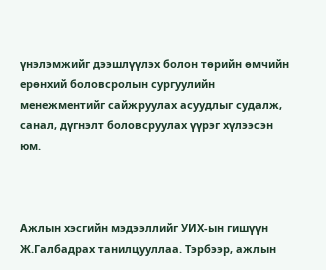үнэлэмжийг дээшлүүлэх болон төрийн өмчийн ерөнхий боловсролын сургуулийн менежментийг сайжруулах асуудлыг судалж, санал, дүгнэлт боловсруулах үүрэг хүлээсэн юм.



Ажлын хэсгийн мэдээллийг УИХ-ын гишүүн Ж.Галбадрах танилцууллаа. Тэрбээр, ажлын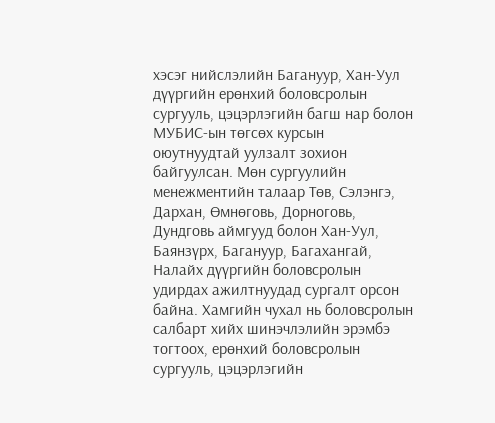хэсэг нийслэлийн Багануур, Хан-Уул дүүргийн ерөнхий боловсролын сургууль, цэцэрлэгийн багш нар болон МУБИС-ын төгсөх курсын оюутнуудтай уулзалт зохион байгуулсан. Мөн сургуулийн менежментийн талаар Төв, Сэлэнгэ, Дархан, Өмнөговь, Дорноговь, Дундговь аймгууд болон Хан-Уул, Баянзүрх, Багануур, Багахангай, Налайх дүүргийн боловсролын удирдах ажилтнуудад сургалт орсон байна. Хамгийн чухал нь боловсролын салбарт хийх шинэчлэлийн эрэмбэ тогтоох, ерөнхий боловсролын сургууль, цэцэрлэгийн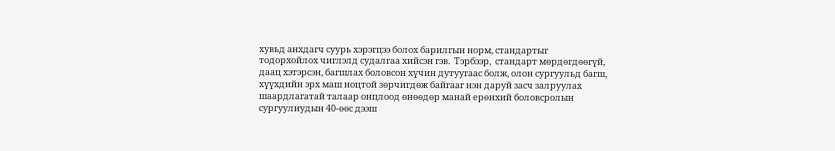хувьд анхдагч суурь хэрэгцээ болох барилгын норм, стандартыг тодорхойлох чиглэлд судалгаа хийсэн гэв.  Тэрбээр,  стандарт мөрдөгдөөгүй, даац хэтэрсэн, багшлах боловсон хүчин дутуугаас болж, олон сургуульд багш, хүүхдийн эрх маш ноцтой зөрчигдөж байгааг нэн даруй засч залруулах шаардлагатай талаар онцлоод өнөөдөр манай ерөнхий боловсролын сургуулиудын 40-өөс дээш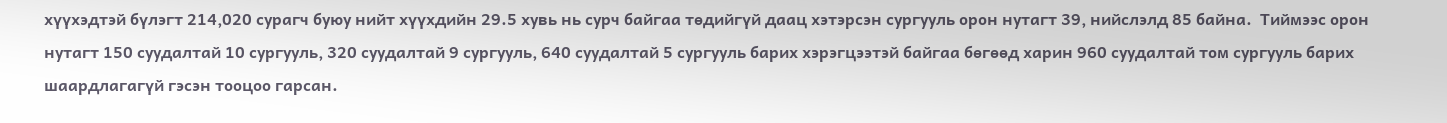хүүхэдтэй бүлэгт 214,020 сурагч буюу нийт хүүхдийн 29.5 хувь нь сурч байгаа төдийгүй даац хэтэрсэн сургууль орон нутагт 39, нийслэлд 85 байна.  Тиймээс орон нутагт 150 суудалтай 10 сургууль, 320 суудалтай 9 сургууль, 640 суудалтай 5 сургууль барих хэрэгцээтэй байгаа бөгөөд харин 960 суудалтай том сургууль барих шаардлагагүй гэсэн тооцоо гарсан.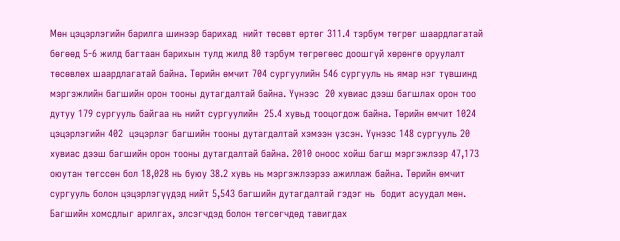Мөн цэцэрлэгийн барилга шинээр барихад  нийт төсөвт өртөг 311.4 тэрбум төгрөг шаардлагатай бөгөөд 5-6 жилд багтаан барихын тулд жилд 80 тэрбум төгрөгөөс доошгүй хөрөнгө оруулалт төсөвлөх шаардлагатай байна. Төрийн өмчит 704 сургуулийн 546 сургууль нь ямар нэг түвшинд мэргэжлийн багшийн орон тооны дутагдалтай байна. Үүнээс  20 хувиас дээш багшлах орон тоо дутуу 179 сургууль байгаа нь нийт сургуулийн  25.4 хувьд тооцогдож байна. Төрийн өмчит 1024 цэцэрлэгийн 402  цэцэрлэг багшийн тооны дутагдалтай хэмээн үзсэн. Үүнээс 148 сургууль 20 хувиас дээш багшийн орон тооны дутагдалтай байна. 2010 оноос хойш багш мэргэжлээр 47,173 оюутан төгссөн бол 18,028 нь буюу 38.2 хувь нь мэргэжлээрээ ажиллаж байна. Төрийн өмчит сургууль болон цэцэрлэгүүдэд нийт 5,543 багшийн дутагдалтай гэдэг нь  бодит асуудал мөн. Багшийн хомсдлыг арилгах, элсэгчдэд болон төгсөгчдөд тавигдах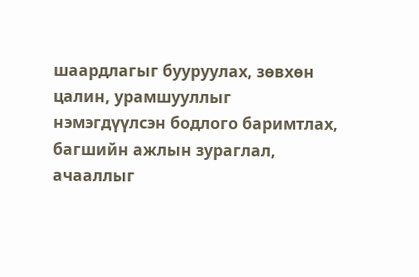шаардлагыг бууруулах, зөвхөн цалин, урамшууллыг нэмэгдүүлсэн бодлого баримтлах, багшийн ажлын зураглал, ачааллыг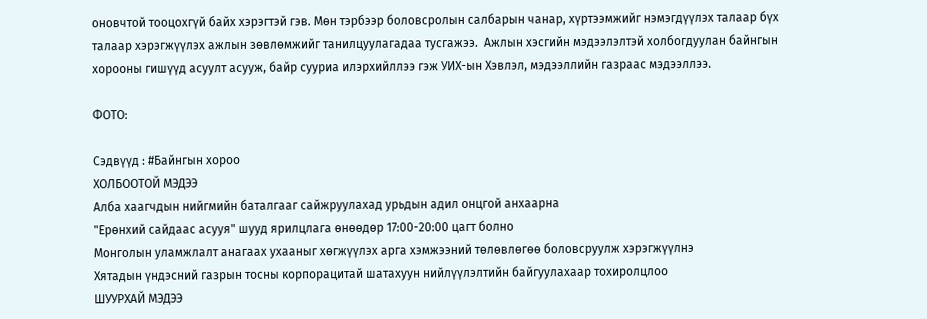оновчтой тооцохгүй байх хэрэгтэй гэв. Мөн тэрбээр боловсролын салбарын чанар, хүртээмжийг нэмэгдүүлэх талаар бүх талаар хэрэгжүүлэх ажлын зөвлөмжийг танилцуулагадаа тусгажээ.  Ажлын хэсгийн мэдээлэлтэй холбогдуулан байнгын хорооны гишүүд асуулт асууж, байр сууриа илэрхийллээ гэж УИХ-ын Хэвлэл, мэдээллийн газраас мэдээллээ.

ФОТО:

Сэдвүүд : #Байнгын хороо
ХОЛБООТОЙ МЭДЭЭ
Алба хаагчдын нийгмийн баталгааг сайжруулахад урьдын адил онцгой анхаарна
"Ерөнхий сайдаас асууя" шууд ярилцлага өнөөдөр 17:00-20:00 цагт болно
Монголын уламжлалт анагаах ухааныг хөгжүүлэх арга хэмжээний төлөвлөгөө боловсруулж хэрэгжүүлнэ
Хятадын үндэсний газрын тосны корпорацитай шатахуун нийлүүлэлтийн байгуулахаар тохиролцлоо
ШУУРХАЙ МЭДЭЭ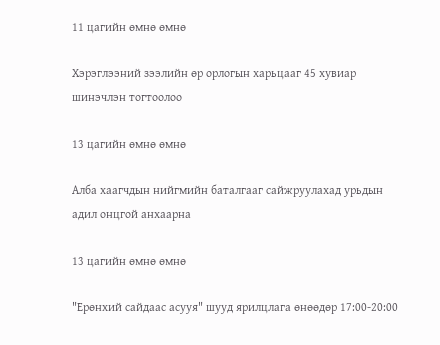11 цагийн өмнө өмнө

Хэрэглээний зээлийн өр орлогын харьцааг 45 хувиар шинэчлэн тогтоолоо

13 цагийн өмнө өмнө

Алба хаагчдын нийгмийн баталгааг сайжруулахад урьдын адил онцгой анхаарна

13 цагийн өмнө өмнө

"Ерөнхий сайдаас асууя" шууд ярилцлага өнөөдөр 17:00-20:00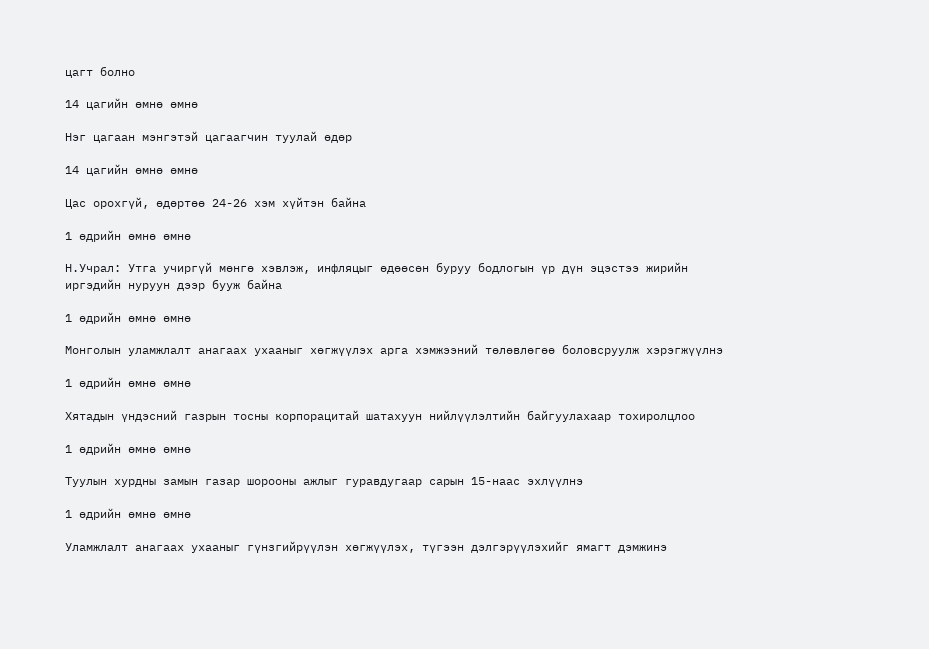цагт болно

14 цагийн өмнө өмнө

Нэг цагаан мэнгэтэй цагаагчин туулай өдөр

14 цагийн өмнө өмнө

Цас орохгүй, өдөртөө 24-26 хэм хүйтэн байна

1 өдрийн өмнө өмнө

Н.Учрал: Утга учиргүй мөнгө хэвлэж, инфляцыг өдөөсөн буруу бодлогын үр дүн эцэстээ жирийн иргэдийн нуруун дээр бууж байна

1 өдрийн өмнө өмнө

Монголын уламжлалт анагаах ухааныг хөгжүүлэх арга хэмжээний төлөвлөгөө боловсруулж хэрэгжүүлнэ

1 өдрийн өмнө өмнө

Хятадын үндэсний газрын тосны корпорацитай шатахуун нийлүүлэлтийн байгуулахаар тохиролцлоо

1 өдрийн өмнө өмнө

Туулын хурдны замын газар шорооны ажлыг гуравдугаар сарын 15-наас эхлүүлнэ

1 өдрийн өмнө өмнө

Уламжлалт анагаах ухааныг гүнзгийрүүлэн хөгжүүлэх, түгээн дэлгэрүүлэхийг ямагт дэмжинэ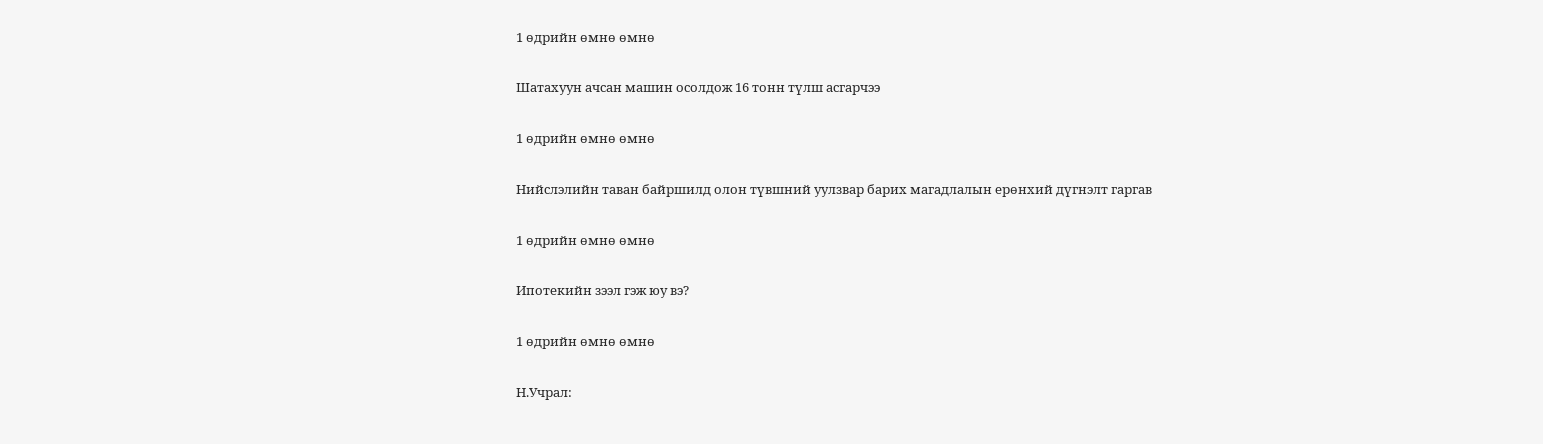1 өдрийн өмнө өмнө

Шатахуун ачсан машин осолдож 16 тонн түлш асгарчээ

1 өдрийн өмнө өмнө

Нийслэлийн таван байршилд олон түвшний уулзвар барих магадлалын ерөнхий дүгнэлт гаргав

1 өдрийн өмнө өмнө

Ипотекийн зээл гэж юу вэ?

1 өдрийн өмнө өмнө

Н.Учрал: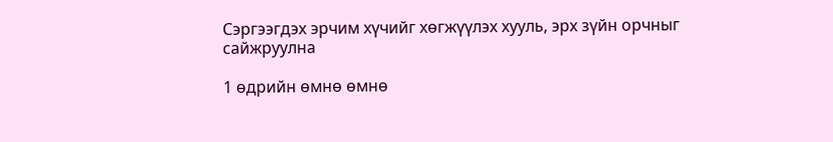Сэргээгдэх эрчим хүчийг хөгжүүлэх хууль, эрх зүйн орчныг сайжруулна

1 өдрийн өмнө өмнө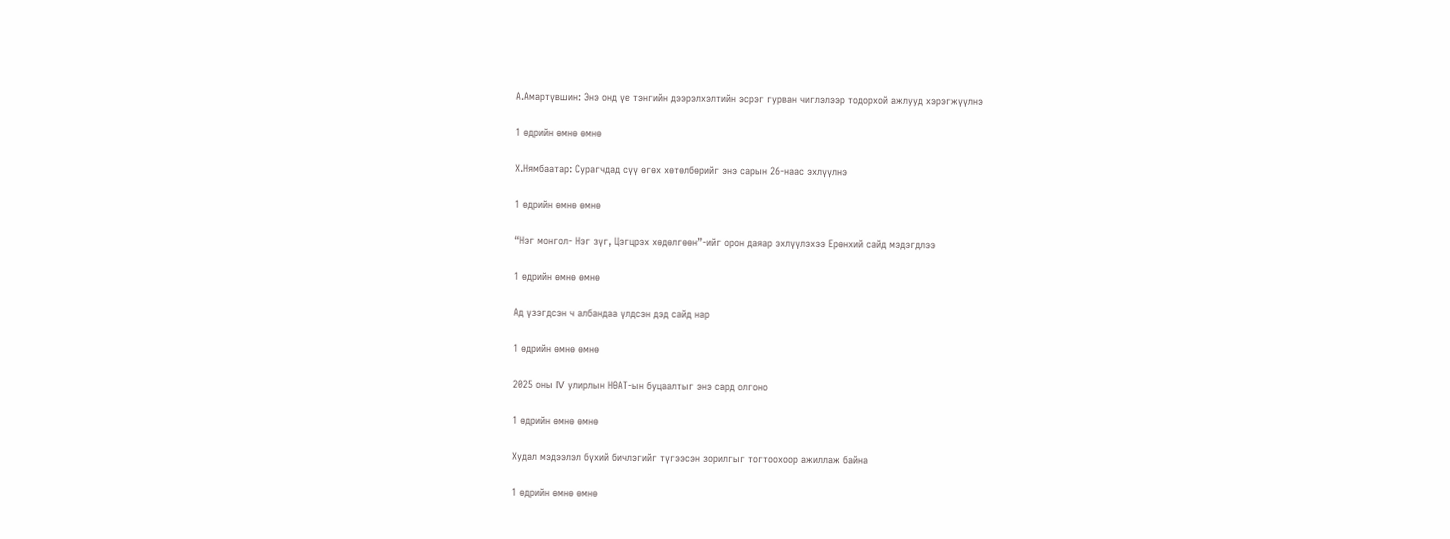А.Амартүвшин: Энэ онд үе тэнгийн дээрэлхэлтийн эсрэг гурван чиглэлээр тодорхой ажлууд хэрэгжүүлнэ

1 өдрийн өмнө өмнө

Х.Нямбаатар: Сурагчдад сүү өгөх хөтөлбөрийг энэ сарын 26-наас эхлүүлнэ

1 өдрийн өмнө өмнө

“Нэг монгол- Нэг зүг, Цэгцрэх хөдөлгөөн”-ийг орон даяар эхлүүлэхээ Ерөнхий сайд мэдэгдлээ

1 өдрийн өмнө өмнө

Ад үзэгдсэн ч албандаа үлдсэн дэд сайд нар

1 өдрийн өмнө өмнө

2025 оны IV улирлын НӨАТ-ын буцаалтыг энэ сард олгоно

1 өдрийн өмнө өмнө

Худал мэдээлэл бүхий бичлэгийг түгээсэн зорилгыг тогтоохоор ажиллаж байна

1 өдрийн өмнө өмнө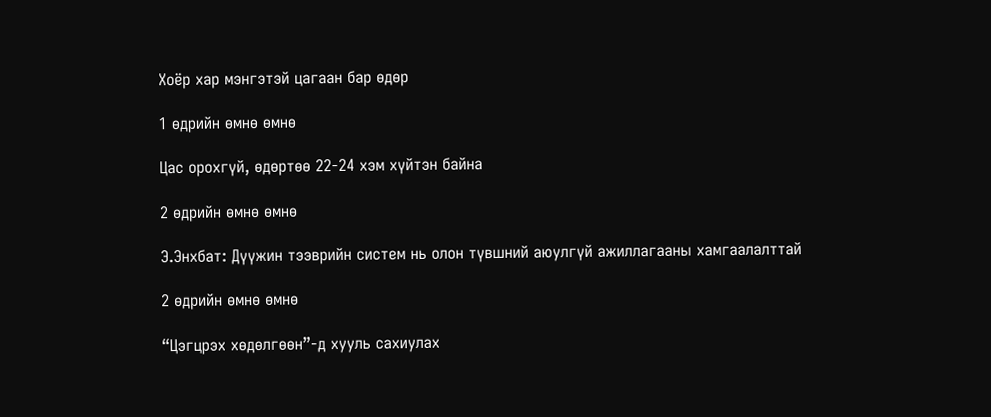Хоёр хар мэнгэтэй цагаан бар өдөр

1 өдрийн өмнө өмнө

Цас орохгүй, өдөртөө 22-24 хэм хүйтэн байна

2 өдрийн өмнө өмнө

Э.Энхбат: Дүүжин тээврийн систем нь олон түвшний аюулгүй ажиллагааны хамгаалалттай

2 өдрийн өмнө өмнө

“Цэгцрэх хөдөлгөөн”-д хууль сахиулах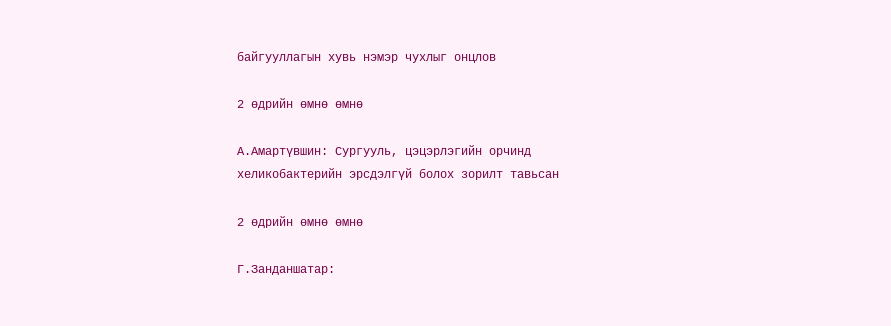байгууллагын хувь нэмэр чухлыг онцлов

2 өдрийн өмнө өмнө

А.Амартүвшин: Сургууль, цэцэрлэгийн орчинд хеликобактерийн эрсдэлгүй болох зорилт тавьсан

2 өдрийн өмнө өмнө

Г.Занданшатар: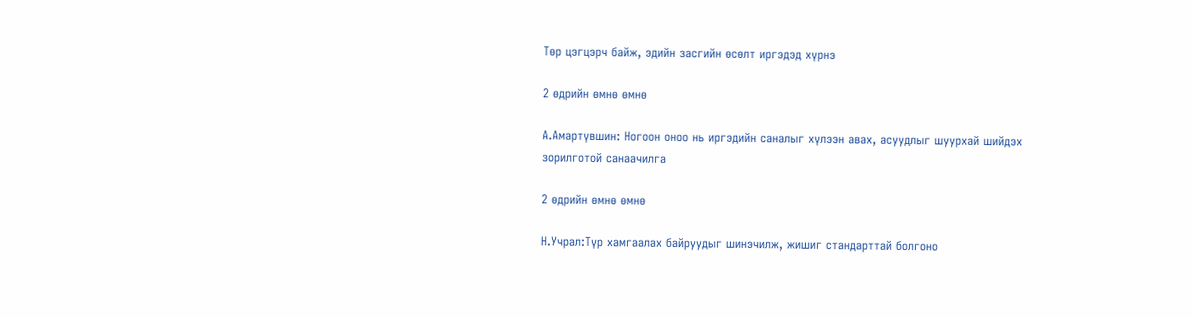Төр цэгцэрч байж, эдийн засгийн өсөлт иргэдэд хүрнэ

2 өдрийн өмнө өмнө

А.Амартүвшин: Ногоон оноо нь иргэдийн саналыг хүлээн авах, асуудлыг шуурхай шийдэх зорилготой санаачилга

2 өдрийн өмнө өмнө

Н.Учрал:Түр хамгаалах байруудыг шинэчилж, жишиг стандарттай болгоно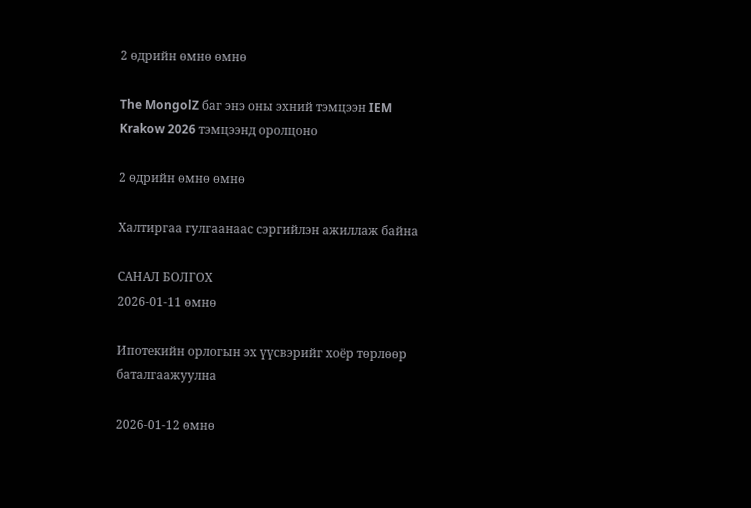2 өдрийн өмнө өмнө

The MongolZ баг энэ оны эхний тэмцээн IEM Krakow 2026 тэмцээнд оролцоно

2 өдрийн өмнө өмнө

Халтиргаа гулгаанаас сэргийлэн ажиллаж байна

САНАЛ БОЛГОХ
2026-01-11 өмнө

Ипотекийн орлогын эх үүсвэрийг хоёр төрлөөр баталгаажуулна

2026-01-12 өмнө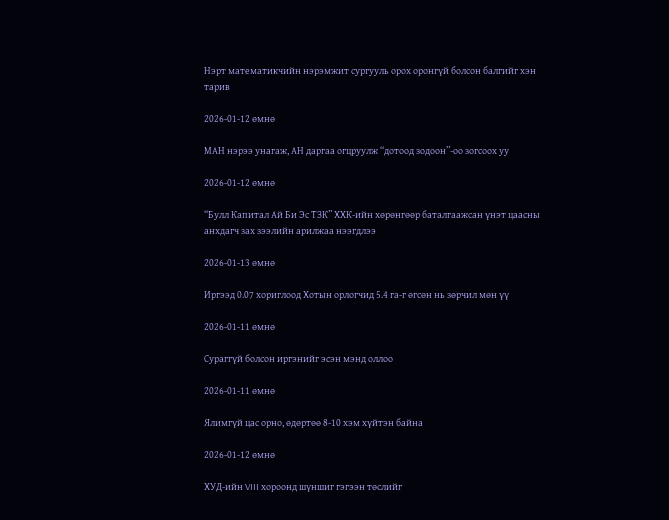Нэрт математикчийн нэрэмжит сургууль орох оронгүй болсон балгийг хэн тарив

2026-01-12 өмнө

МАН нэрээ унагаж, АН даргаа огцруулж “дотоод зодоон”-оо зогсоох уу

2026-01-12 өмнө

“Булл Капитал Ай Би Эс ТЗК” ХХК-ийн хөрөнгөөр баталгаажсан үнэт цаасны анхдагч зах зээлийн арилжаа нээгдлээ

2026-01-13 өмнө

Иргээд 0.07 хориглоод Хотын орлогчид 5.4 га-г өгсөн нь зөрчил мөн үү

2026-01-11 өмнө

Сураггүй болсон иргэнийг эсэн мэнд оллоо

2026-01-11 өмнө

Ялимгүй цас орно, өдөртөө 8-10 хэм хүйтэн байна

2026-01-12 өмнө

ХУД-ийн VIII хороонд шүншиг гэгээн төслийг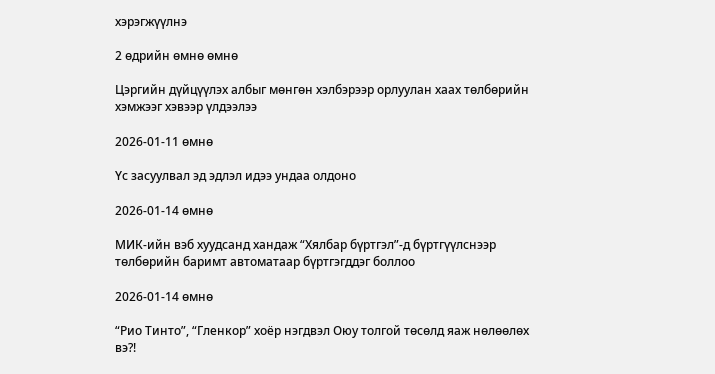хэрэгжүүлнэ

2 өдрийн өмнө өмнө

Цэргийн дүйцүүлэх албыг мөнгөн хэлбэрээр орлуулан хаах төлбөрийн хэмжээг хэвээр үлдээлээ

2026-01-11 өмнө

Үс засуулвал эд эдлэл идээ ундаа олдоно

2026-01-14 өмнө

МИК-ийн вэб хуудсанд хандаж “Хялбар бүртгэл”-д бүртгүүлснээр төлбөрийн баримт автоматаар бүртгэгддэг боллоо

2026-01-14 өмнө

“Рио Тинто”, “Гленкор” хоёр нэгдвэл Оюу толгой төсөлд яаж нөлөөлөх вэ?!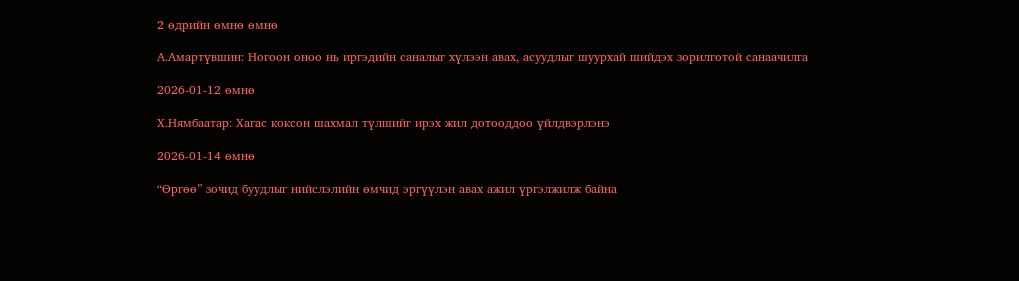2 өдрийн өмнө өмнө

А.Амартүвшин: Ногоон оноо нь иргэдийн саналыг хүлээн авах, асуудлыг шуурхай шийдэх зорилготой санаачилга

2026-01-12 өмнө

Х.Нямбаатар: Хагас коксон шахмал түлшийг ирэх жил дотооддоо үйлдвэрлэнэ

2026-01-14 өмнө

“Өргөө” зочид буудлыг нийслэлийн өмчид эргүүлэн авах ажил үргэлжилж байна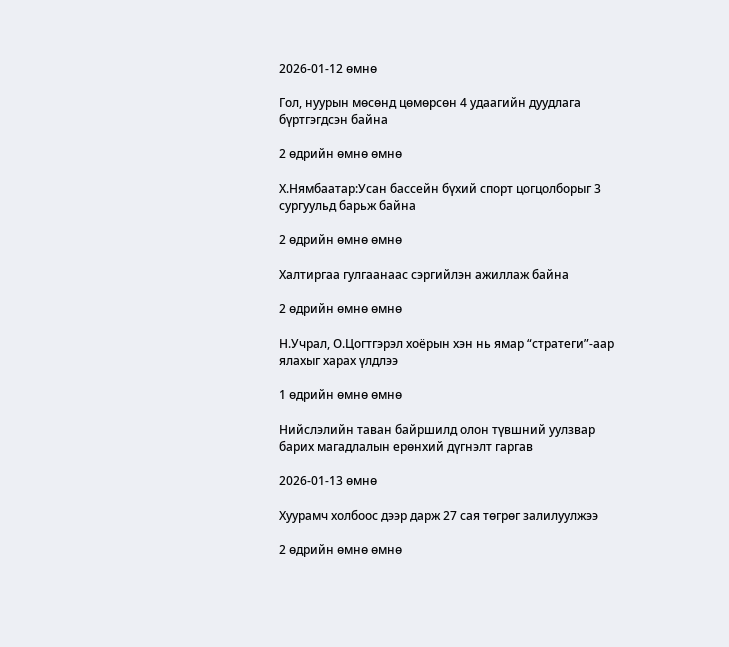2026-01-12 өмнө

Гол, нуурын мөсөнд цөмөрсөн 4 удаагийн дуудлага бүртгэгдсэн байна

2 өдрийн өмнө өмнө

Х.Нямбаатар:Усан бассейн бүхий спорт цогцолборыг 3 сургуульд барьж байна

2 өдрийн өмнө өмнө

Халтиргаа гулгаанаас сэргийлэн ажиллаж байна

2 өдрийн өмнө өмнө

Н.Учрал, О.Цогтгэрэл хоёрын хэн нь ямар “стратеги”-аар ялахыг харах үлдлээ

1 өдрийн өмнө өмнө

Нийслэлийн таван байршилд олон түвшний уулзвар барих магадлалын ерөнхий дүгнэлт гаргав

2026-01-13 өмнө

Хуурамч холбоос дээр дарж 27 сая төгрөг залилуулжээ

2 өдрийн өмнө өмнө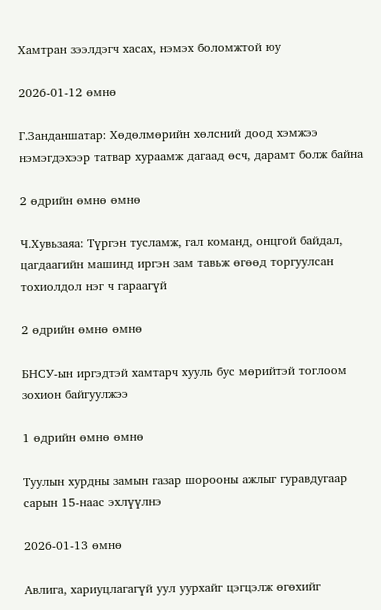Хамтран зээлдэгч хасах, нэмэх боломжтой юу

2026-01-12 өмнө

Г.Занданшатар: Хөдөлмөрийн хөлсний доод хэмжээ нэмэгдэхээр татвар хураамж дагаад өсч, дарамт болж байна

2 өдрийн өмнө өмнө

Ч.Хувьзаяа: Түргэн тусламж, гал команд, онцгой байдал, цагдаагийн машинд иргэн зам тавьж өгөөд торгуулсан тохиолдол нэг ч гараагүй

2 өдрийн өмнө өмнө

БНСУ-ын иргэдтэй хамтарч хууль бус мөрийтэй тоглоом зохион байгуулжээ

1 өдрийн өмнө өмнө

Туулын хурдны замын газар шорооны ажлыг гуравдугаар сарын 15-наас эхлүүлнэ

2026-01-13 өмнө

Авлига, хариуцлагагүй уул уурхайг цэгцэлж өгөхийг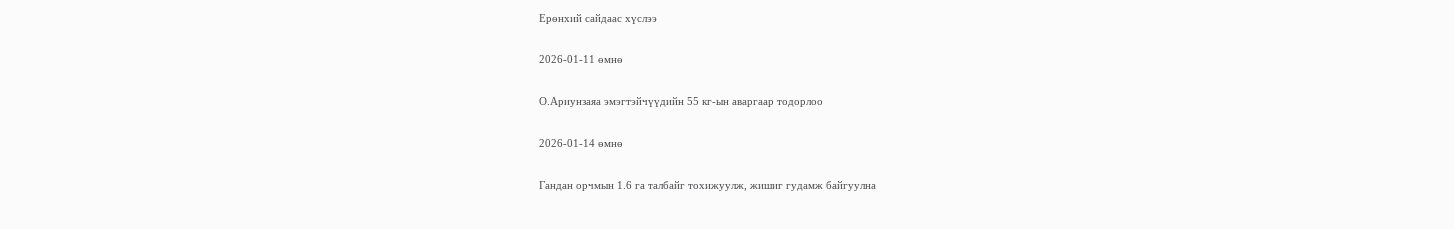Ерөнхий сайдаас хүслээ

2026-01-11 өмнө

О.Ариунзаяа эмэгтэйчүүдийн 55 кг-ын аваргаар тодорлоо

2026-01-14 өмнө

Гандан орчмын 1.6 га талбайг тохижуулж, жишиг гудамж байгуулна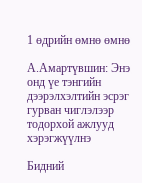1 өдрийн өмнө өмнө

А.Амартүвшин: Энэ онд үе тэнгийн дээрэлхэлтийн эсрэг гурван чиглэлээр тодорхой ажлууд хэрэгжүүлнэ

Бидний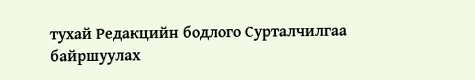тухай Редакцийн бодлого Сурталчилгаа байршуулах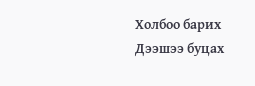Холбоо барих Дээшээ буцах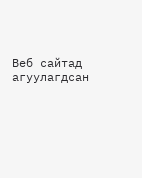Веб сайтад агуулагдсан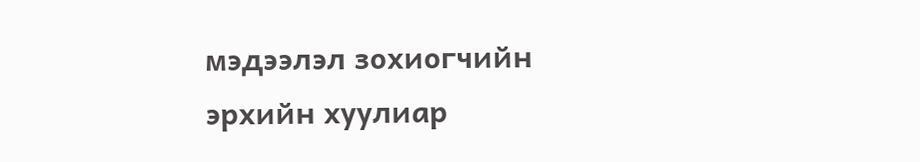мэдээлэл зохиогчийн эрхийн хуулиар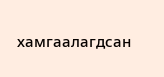хамгаалагдсан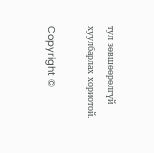тул зөвшөөрөлгүй хуулбарлах хориотой.

Copyright ©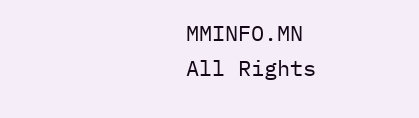MMINFO.MN All Rights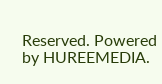Reserved. Powered by HUREEMEDIA.